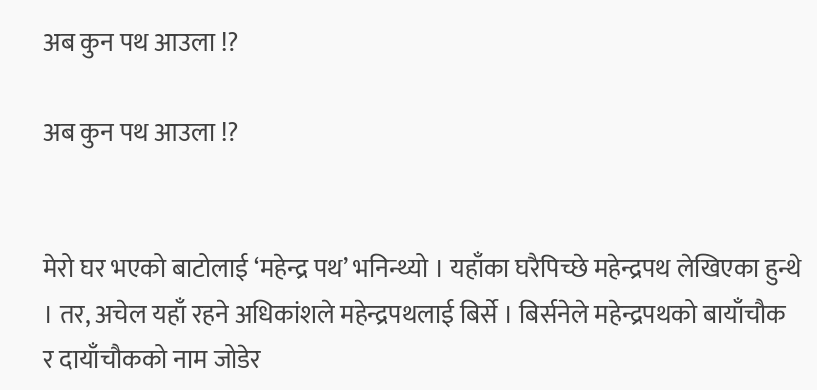अब कुन पथ आउला !?

अब कुन पथ आउला !?


मेरो घर भएको बाटोलाई ‘महेन्द्र पथ’ भनिन्थ्यो । यहाँका घरैपिच्छे महेन्द्रपथ लेखिएका हुन्थे । तर, अचेल यहाँ रहने अधिकांशले महेन्द्रपथलाई बिर्से । बिर्सनेले महेन्द्रपथको बायाँचौक र दायाँचौकको नाम जोडेर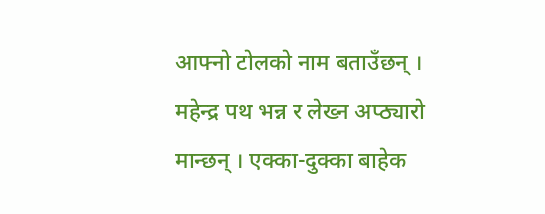आफ्नो टोलको नाम बताउँछन् । महेन्द्र पथ भन्न र लेख्न अप्ठ्यारो मान्छन् । एक्का-दुक्का बाहेक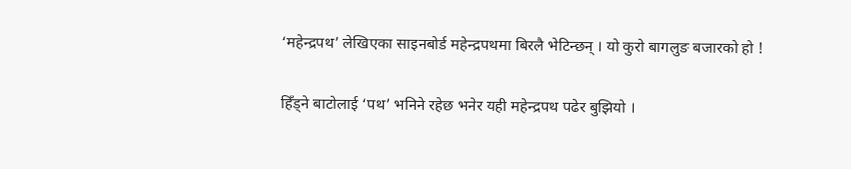‘महेन्द्रपथ’ लेखिएका साइनबोर्ड महेन्द्रपथमा बिरलै भेटिन्छन् । यो कुरो बागलुङ बजारको हो !

हिँड्ने बाटोलाई ‘पथ’ भनिने रहेछ भनेर यही महेन्द्रपथ पढेर बुझियो ।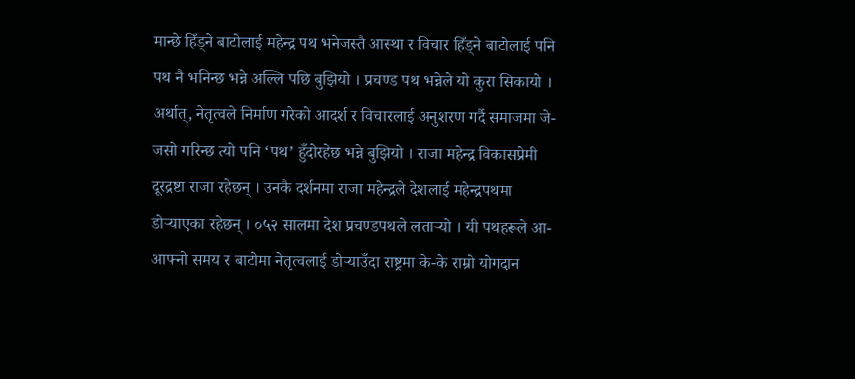मान्छे हिँड्ने बाटोलाई महेन्द्र पथ भनेजस्तै आस्था र विचार हिँड्ने बाटोलाई पनि पथ नै भनिन्छ भन्ने अल्लि पछि बुझियो । प्रचण्ड पथ भन्नेले यो कुरा सिकायो । अर्थात्, नेतृत्वले निर्माण गरेको आदर्श र विचारलाई अनुशरण गर्दै समाजमा जे-जसो गरिन्छ त्यो पनि ‘पथ’ हुँदोरहेछ भन्ने बुझियो । राजा महेन्द्र विकासप्रेमी दूरद्रष्टा राजा रहेछन् । उनकै दर्शनमा राजा महेन्द्रले देशलाई महेन्द्रपथमा डोऱ्याएका रहेछन् । ०५२ सालमा देश प्रचण्डपथले लताऱ्यो । यी पथहरूले आ-आफ्नो समय र बाटोमा नेतृत्वलाई डोऱ्याउँदा राष्ट्रमा के-के राम्रो योगदान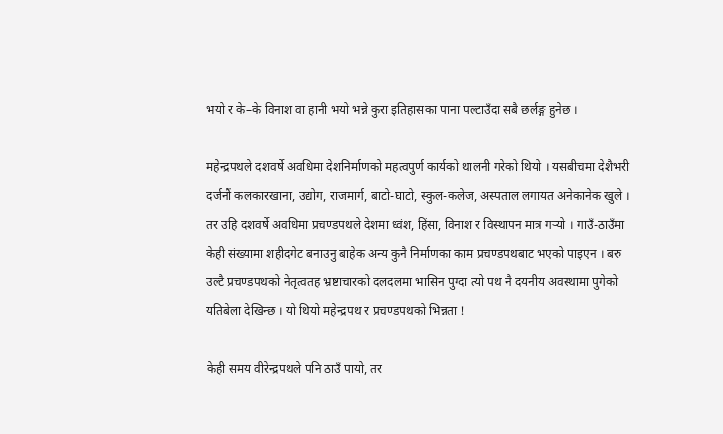भयो र के–के विनाश वा हानी भयो भन्ने कुरा इतिहासका पाना पल्टाउँदा सबै छर्लङ्ग हुनेछ ।

महेन्द्रपथले दशवर्षे अवधिमा देशनिर्माणको महत्वपुर्ण कार्यको थालनी गरेको थियो । यसबीचमा देशैभरी दर्जनौं कलकारखाना, उद्योग, राजमार्ग, बाटो-घाटो, स्कुल-कलेज, अस्पताल लगायत अनेकानेक खुले । तर उहि दशवर्षे अवधिमा प्रचण्डपथले देशमा ध्वंश, हिंसा, विनाश र विस्थापन मात्र गऱ्यो । गाउँ-ठाउँमा केही संख्यामा शहीदगेट बनाउनु बाहेक अन्य कुनै निर्माणका काम प्रचण्डपथबाट भएको पाइएन । बरु उल्टै प्रचण्डपथको नेतृत्वतह भ्रष्टाचारको दलदलमा भासिन पुग्दा त्यो पथ नै दयनीय अवस्थामा पुगेको यतिबेला देखिन्छ । यो थियो महेन्द्रपथ र प्रचण्डपथको भिन्नता !

केही समय वीरेन्द्रपथले पनि ठाउँ पायो, तर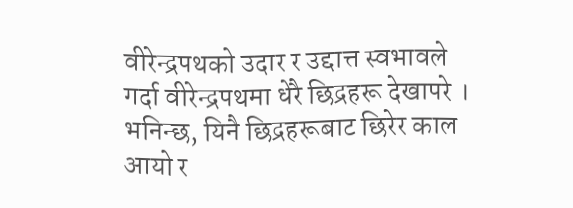वीरेन्द्रपथको उदार र उद्दात्त स्वभावले गर्दा वीरेन्द्रपथमा धेरै छिद्रहरू देखापरे । भनिन्छ, यिनै छिद्रहरूबाट छिरेर काल आयो र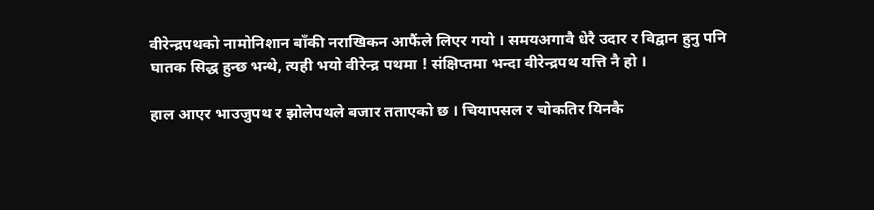वीरेन्द्रपथको नामोनिशान बाँकी नराखिकन आफैंले लिएर गयो । समयअगावै धेरै उदार र विद्वान हुनु पनि घातक सिद्ध हुन्छ भन्थे, त्यही भयो वीरेन्द्र पथमा ! संक्षिप्तमा भन्दा वीरेन्द्रपथ यत्ति नै हो ।

हाल आएर भाउजुपथ र झोलेपथले बजार तताएको छ । चियापसल र चोकतिर यिनकै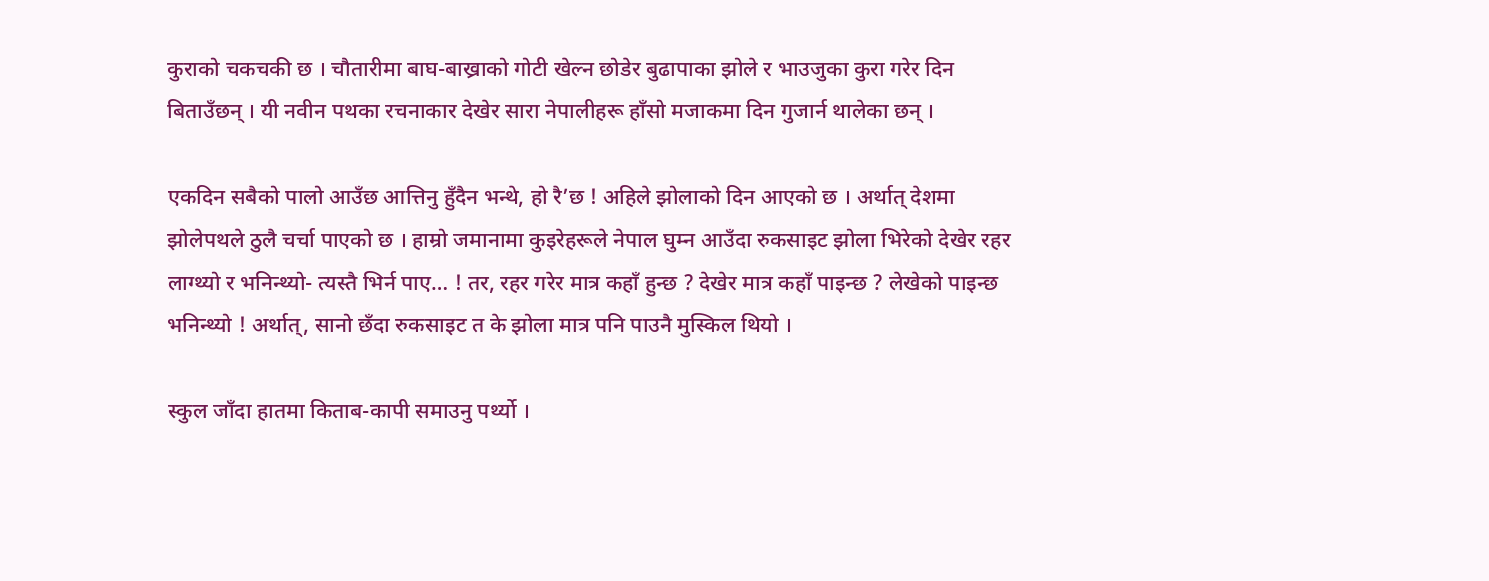कुराको चकचकी छ । चौतारीमा बाघ-बाख्राको गोटी खेल्न छोडेर बुढापाका झोले र भाउजुका कुरा गरेर दिन बिताउँछन् । यी नवीन पथका रचनाकार देखेर सारा नेपालीहरू हाँसो मजाकमा दिन गुजार्न थालेका छन् ।

एकदिन सबैको पालो आउँछ आत्तिनु हुँदैन भन्थे, हो रै’छ ! अहिले झोलाको दिन आएको छ । अर्थात् देशमा झोलेपथले ठुलै चर्चा पाएको छ । हाम्रो जमानामा कुइरेहरूले नेपाल घुम्न आउँदा रुकसाइट झोला भिरेको देखेर रहर लाग्थ्यो र भनिन्थ्यो- त्यस्तै भिर्न पाए… ! तर, रहर गरेर मात्र कहाँ हुन्छ ? देखेर मात्र कहाँ पाइन्छ ? लेखेको पाइन्छ भनिन्थ्यो ! अर्थात्, सानो छँदा रुकसाइट त के झोला मात्र पनि पाउनै मुस्किल थियो ।

स्कुल जाँदा हातमा किताब-कापी समाउनु पर्थ्यो ।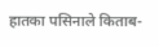हातका पसिनाले किताब-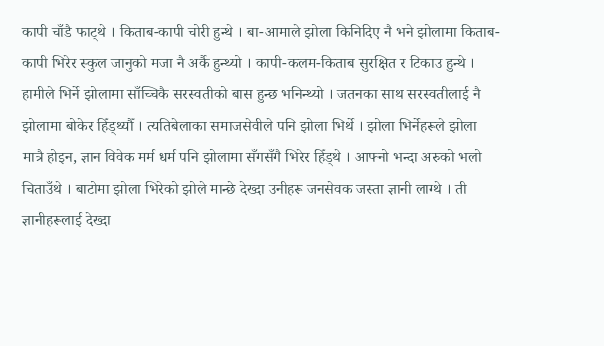कापी चाँडै फाट्थे । किताब-कापी चोरी हुन्थे । बा-आमाले झोला किनिदिए नै भने झोलामा किताब-कापी भिरेर स्कुल जानुको मजा नै अर्कै हुन्थ्यो । कापी-कलम-किताब सुरक्षित र टिकाउ हुन्थे । हामीले भिर्ने झोलामा साँच्चिकै सरस्वतीको बास हुन्छ भनिन्थ्यो । जतनका साथ सरस्वतीलाई नै झोलामा बोकेर हिँड्थ्यौँ । त्यतिबेलाका समाजसेवीले पनि झोला भिर्थे । झोला भिर्नेहरूले झोला मात्रै होइन, ज्ञान विवेक मर्म धर्म पनि झोलामा सँगसँगै भिरेर हिँड्थे । आफ्नो भन्दा अरुको भलो चिताउँथे । बाटोमा झोला भिरेको झोले मान्छे देख्दा उनीहरू जनसेवक जस्ता ज्ञानी लाग्थे । ती ज्ञानीहरूलाई देख्दा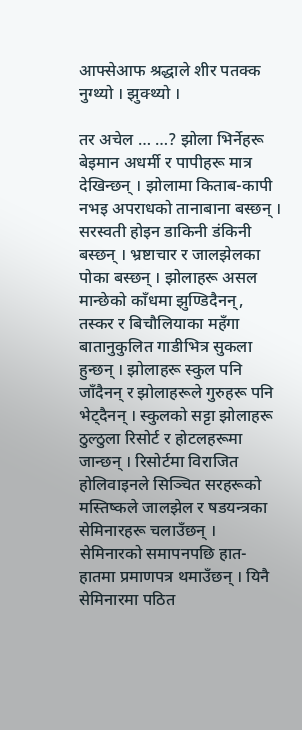आफ्सेआफ श्रद्धाले शीर पतक्क नुग्थ्यो । झुक्थ्यो ।

तर अचेल … …? झोला भिर्नेहरू बेइमान अधर्मी र पापीहरू मात्र देखिन्छन् । झोलामा किताब-कापी नभइ अपराधको तानाबाना बस्छन् । सरस्वती होइन डाकिनी डंकिनी बस्छन् । भ्रष्टाचार र जालझेलका पोका बस्छन् । झोलाहरू असल मान्छेको काँधमा झुण्डिदैनन्, तस्कर र बिचौलियाका महँगा बातानुकुलित गाडीभित्र सुकला हुन्छन् । झोलाहरू स्कुल पनि जाँदैनन् र झोलाहरूले गुरुहरू पनि भेट्दैनन् । स्कुलको सट्टा झोलाहरू ठुल्ठुला रिसोर्ट र होटलहरूमा जान्छन् । रिसोर्टमा विराजित होलिवाइनले सिञ्चित सरहरूको मस्तिष्कले जालझेल र षडयन्त्रका सेमिनारहरू चलाउँछन् । सेमिनारको समापनपछि हात-हातमा प्रमाणपत्र थमाउँछन् । यिनै सेमिनारमा पठित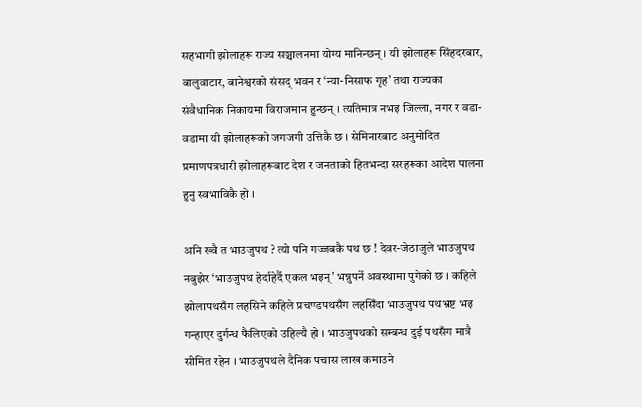सहभागी झोलाहरू राज्य सञ्चालनमा योग्य मानिन्छन् । यी झोलाहरू सिंहदरबार, बालुवाटार, बानेश्वरको संसद् भवन र ‘न्या-निसाफ गृह’ तथा राज्यका संवैधानिक निकायमा विराजमान हुन्छन् । त्यतिमात्र नभइ जिल्ला, नगर र वडा-वडामा यी झोलाहरूको जगजगी उत्तिकै छ । सेमिनारबाट अनुमोदित प्रमाणपत्रधारी झोलाहरूबाट देश र जनताको हितभन्दा सरहरूका आदेश पालना हुनु स्वभाविकै हो ।

अनि ख्वै त भाउजुपथ ? त्यो पनि गज्जबकै पथ छ ! देवर-जेठाजुले भाउजुपथ नबुझेर ‘भाउजुपथ हेर्दाहेर्दै एकल भइन्’ भन्नुपर्ने अवस्थामा पुगेको छ । कहिले झोलापथसँग लहसिने कहिले प्रचण्डपथसँग लहसिँदा भाउजुपथ पथभ्रष्ट भइ गन्हाएर दुर्गन्ध फैलिएको उहिल्यै हो । भाउजुपथको सम्बन्ध दुई पथसँग मात्रै सीमित रहेन । भाउजुपथले दैनिक पचास लाख कमाउने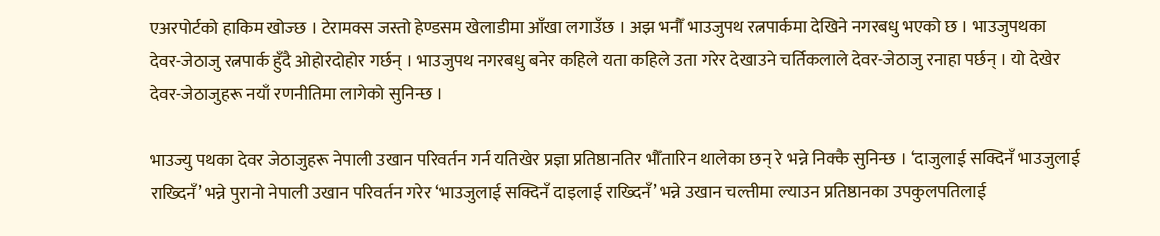एअरपोर्टको हाकिम खोज्छ । टेरामक्स जस्तो हेण्डसम खेलाडीमा आँखा लगाउँछ । अझ भनौँ भाउजुपथ रत्नपार्कमा देखिने नगरबधु भएको छ । भाउजुपथका देवर-जेठाजु रत्नपार्क हुँदै ओहोरदोहोर गर्छन् । भाउजुपथ नगरबधु बनेर कहिले यता कहिले उता गरेर देखाउने चर्तिकलाले देवर-जेठाजु रनाहा पर्छन् । यो देखेर देवर-जेठाजुहरू नयाँ रणनीतिमा लागेको सुनिन्छ ।

भाउज्यु पथका देवर जेठाजुहरू नेपाली उखान परिवर्तन गर्न यतिखेर प्रज्ञा प्रतिष्ठानतिर भौँतारिन थालेका छन् रे भन्ने निक्कै सुनिन्छ । ‘दाजुलाई सक्दिनँ भाउजुलाई राख्दिनँ’ भन्ने पुरानो नेपाली उखान परिवर्तन गरेर ‘भाउजुलाई सक्दिनँ दाइलाई राख्दिनँ’ भन्ने उखान चल्तीमा ल्याउन प्रतिष्ठानका उपकुलपतिलाई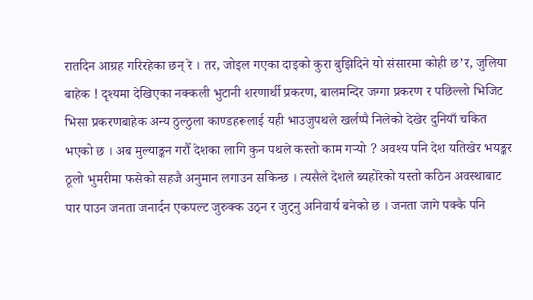रातदिन आग्रह गरिरहेका छन् रे । तर, जोइल गएका दाइको कुरा बुझिदिने यो संसारमा कोही छ’र, जुलिया बाहेक ! दृश्यमा देखिएका नक्कली भुटानी शरणार्थी प्रकरण, बालमन्दिर जग्गा प्रकरण र पछिल्लो भिजिट भिसा प्रकरणबाहेक अन्य ठुल्ठुला काण्डहरूलाई यही भाउजुपथले खर्लप्पै निलेको देखेर दुनियाँ चकित भएको छ । अब मुल्याङ्कन गरौँ देशका लागि कुन पथले कस्तो काम गऱ्यो ? अवश्य पनि देश यतिखेर भयङ्कर ठूलो भुमरीमा फसेको सहजै अनुमान लगाउन सकिन्छ । त्यसैले देशले ब्यहोरेको यस्तो कठिन अवस्थाबाट पार पाउन जनता जनार्दन एकपल्ट जुरुक्क उठ्न र जुट्नु अनिवार्य बनेको छ । जनता जागे पक्कै पनि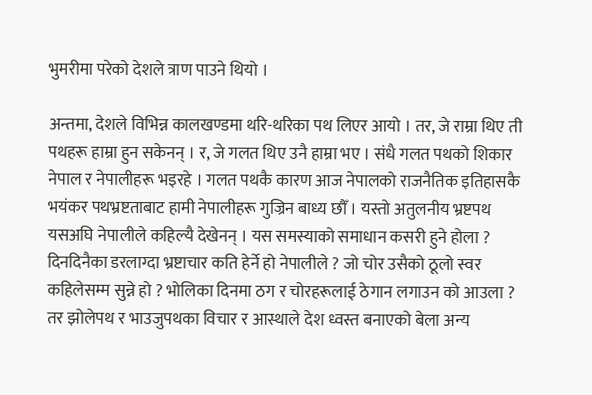भुमरीमा परेको देशले त्राण पाउने थियो ।

अन्तमा, देशले विभिन्न कालखण्डमा थरि-थरिका पथ लिएर आयो । तर, जे राम्रा थिए ती पथहरू हाम्रा हुन सकेनन् । र, जे गलत थिए उनै हाम्रा भए । संधै गलत पथको शिकार नेपाल र नेपालीहरू भइरहे । गलत पथकै कारण आज नेपालको राजनैतिक इतिहासकै भयंकर पथभ्रष्टताबाट हामी नेपालीहरू गुज्रिन बाध्य छौँ । यस्तो अतुलनीय भ्रष्टपथ यसअघि नेपालीले कहिल्यै देखेनन् । यस समस्याको समाधान कसरी हुने होला ? दिनदिनैका डरलाग्दा भ्रष्टाचार कति हेर्ने हो नेपालीले ? जो चोर उसैको ठूलो स्वर कहिलेसम्म सुन्ने हो ? भोलिका दिनमा ठग र चोरहरूलाई ठेगान लगाउन को आउला ? तर झोलेपथ र भाउजुपथका विचार र आस्थाले देश ध्वस्त बनाएको बेला अन्य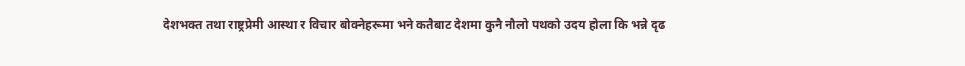देशभक्त तथा राष्ट्रप्रेमी आस्था र विचार बोक्नेहरूमा भने कतैबाट देशमा कुनै नौलो पथको उदय होला कि भन्ने दृढ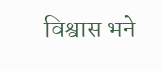विश्वास भने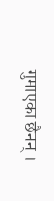गुमाएका छैनन् ।